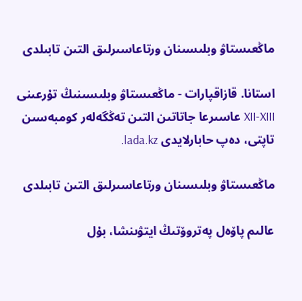ماڭعىستاۋ وبلىسىنان ورتاعاسىرلىق التىن تابىلدى

استانا. قازاقپارات - ماڭعىستاۋ وبلىسىنىڭ تۇرعىنى XII-XIII عاسىرعا جاتاتىن التىن تەڭگەلەر كومبەسىن تاپتى، دەپ حابارلايدى lada.kz.

ماڭعىستاۋ وبلىسىنان ورتاعاسىرلىق التىن تابىلدى

عالىم پاۆەل پەتروۆتىڭ ايتۋىنشا، بۇل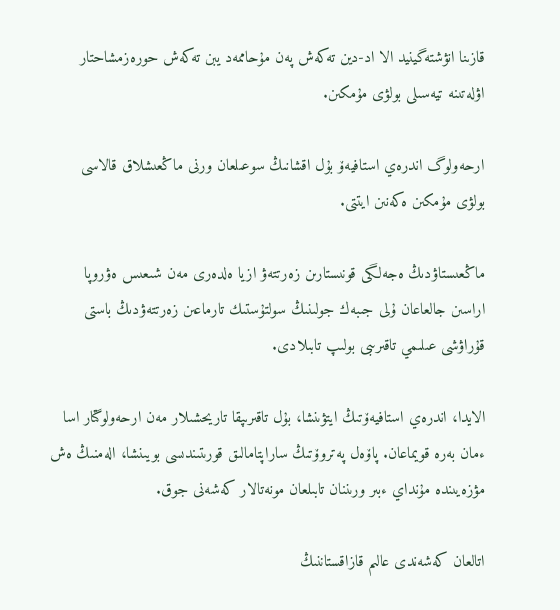قازىنا انۋشتەگينيد الا اد-دين تەكەش پەن مۇحاممەد يبن تەكەش حورەزمشاحتار اۋلەتىنە تيەسىلى بولۋى مۇمكىن.

ارحەولوگ اندرەي استافيەۆ بۇل اقشانىڭ سوعىلعان ورنى ماڭعىشلاق قالاسى بولۋى مۇمكىن ەكەنىن ايتتى.

ماڭعىستاۋدىڭ ەجەلگى قونىستارىن زەرتتەۋ ازيا ەلدەرى مەن شىعىس ەۋروپا اراسىن جالعاعان ۇلى جىبەك جولىنىڭ سولتۇستىك تارماعىن زەرتتەۋدىڭ باستى قۇراۋشى عىلىمي تاقىرىبى بولىپ تابىلادى.

الايدا، اندرەي استافيەۆتىڭ ايتۋىنشا، بۇل تاقىرىپقا تاريحشىلار مەن ارحەولوگتار اسا ءمان بەرە قويماعان. پاۆەل پەتروۆتىڭ ساراپتامالىق قورىتىندىسى بويىنشا، الەمنىڭ ەش مۋزەيىندە مۇنداي ءبىر ورىننان تابىلعان مونەتالار كەشەنى جوق.

اتالعان كەشەندى عالىم قازاقستاننىڭ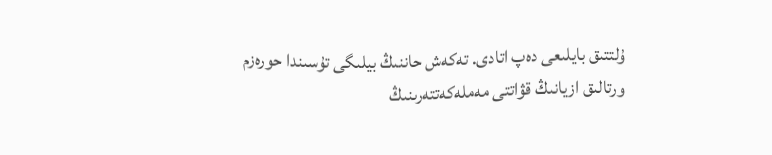ۇلتتىق بايلىعى دەپ اتادى. تەكەش حاننىڭ بيلىگى تۇسىندا حورەزم ورتالىق ازيانىڭ قۋاتتى مەملەكەتتەرىنىڭ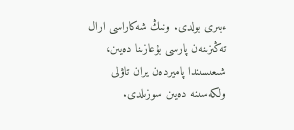ءبىرى بولدى. ونىڭ شەكاراسى ارال تەڭىزىنەن پارسى بۇعازىنا دەيىن، شىعىسىندا پاميردەن يران تاۋلى ولكەسىنە دەيىن سوزىلدى.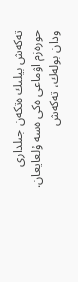تەكەش بيلىك ەتكەن جىلدارى حورەزم اۋماعى ەكى ەسە ۇلعايعان. ودان بولەك، تەكەش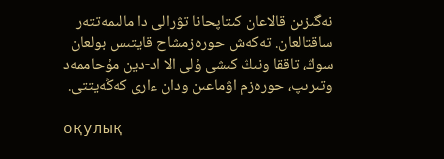نەگىزىن قالاعان كىتاپحانا تۋرالى دا مالىمەتتەر ساقتالعان. تەكەش حورەزمشاح قايتىس بولعان سوڭ، تاققا ونىڭ كىشى ۇلى الا اد-دين مۇحاممەد وتىرىپ، حورەزم اۋماعىن ودان ءارى كەڭەيتتى.

оқулық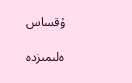ۇقساس

ەلىمىزدە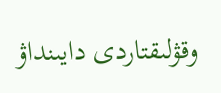وقۋلىقتاردى دايىنداۋ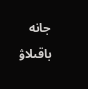جانە باقىلاۋ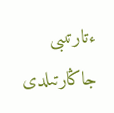ءتارتىبى جاڭارتىلدى